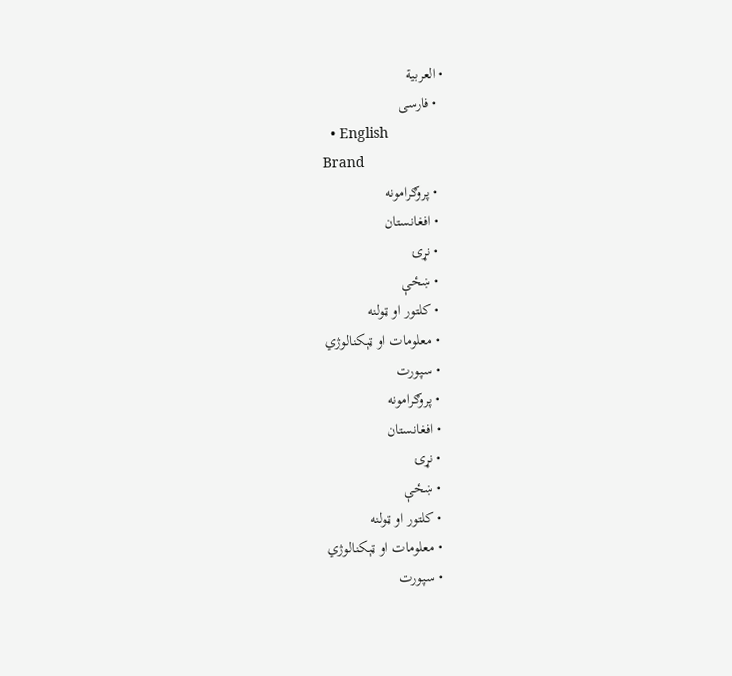• العربية
  • فارسی
  • English
Brand
  • پروګرامونه
  • افغانستان
  • نړۍ
  • ښځې
  • کلتور او ټولنه
  • معلومات او ټېکنالوژي
  • سپورت
  • پروګرامونه
  • افغانستان
  • نړۍ
  • ښځې
  • کلتور او ټولنه
  • معلومات او ټېکنالوژي
  • سپورت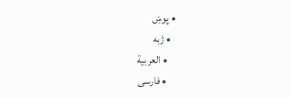• پوښ
  • ژبه
    • العربية
    • فارسی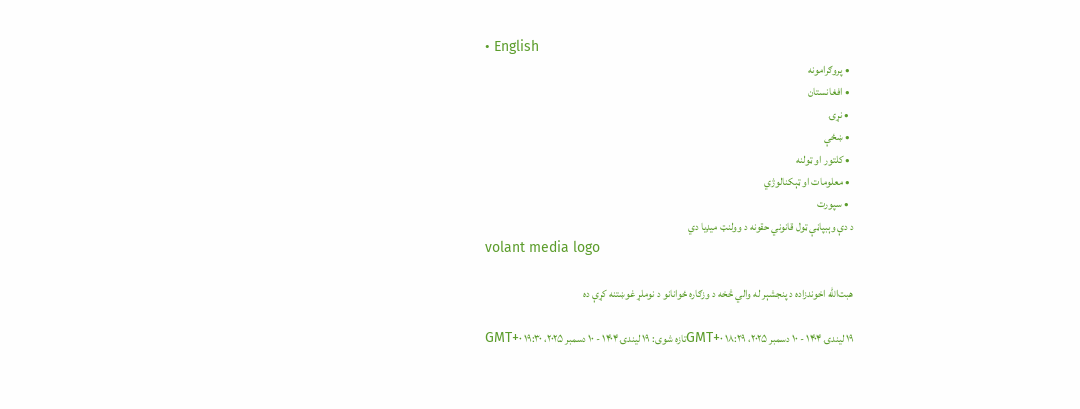• English
  • پروګرامونه
  • افغانستان
  • نړۍ
  • ښځې
  • کلتور او ټولنه
  • معلومات او ټېکنالوژي
  • سپورت
د دې وېبپاڼې ټول قانوني حقونه د وولنټ میډیا دي
volant media logo

هبت‌الله اخوندزاده د پنجشېر له والي څخه د وزګاره ځوانانو د نوملړ غوښتنه کړې ده

۱۹ لیندۍ ۱۴۰۴ - ۱۰ دسمبر ۲۰۲۵، ۱۸:۲۹ GMT+۰تازه شوی: ۱۹ لیندۍ ۱۴۰۴ - ۱۰ دسمبر ۲۰۲۵، ۱۹:۳۰ GMT+۰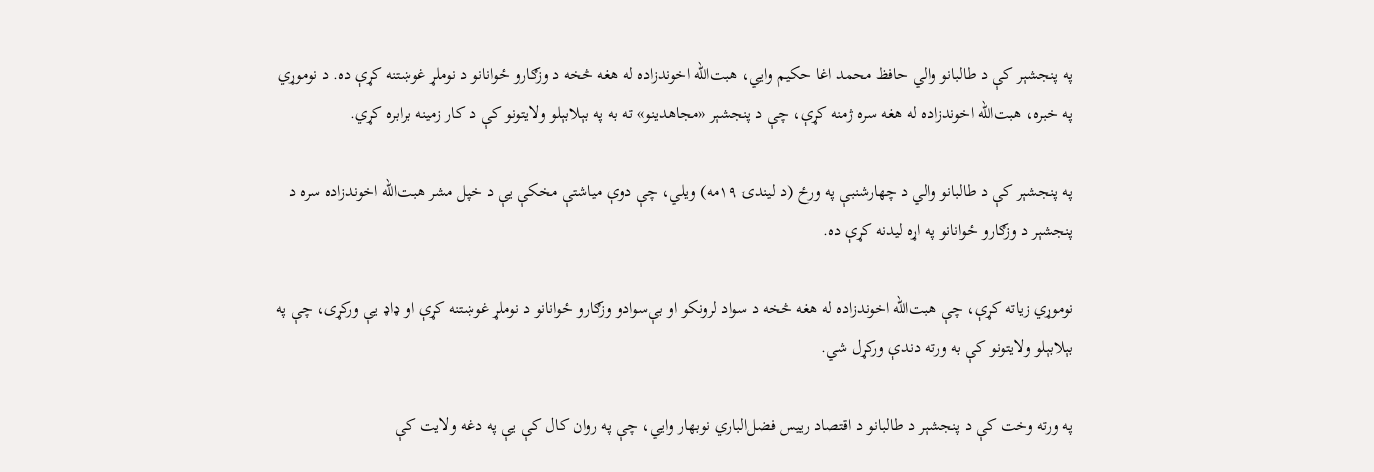په پنجشېر کې د طالبانو والي حافظ محمد اغا حکیم وايي، هبت‌الله اخوندزاده له هغه څخه د وزګارو ځوانانو د نوملړ غوښتنه کړې ده. د نوموړي په خبره، هبت‌الله اخوندزاده له هغه سره ژمنه کړې، چې د پنجشېر «مجاهدینو» ته به په بېلابېلو ولایتونو کې د کار زمینه برابره کړي.

په پنجشېر کې د طالبانو والي د چهارشنبې په ورځ (د لیندۍ ۱۹مه) ویلي، چې دوې میاشتې مخکې یې د خپل مشر هبت‌الله اخوندزاده سره د پنجشېر د وزګارو ځوانانو په اړه لیدنه کړې ده.

نوموړي زیاته کړې، چې هبت‌الله اخوندزاده له هغه څخه د سواد لرونکو او بې‌سوادو وزګارو ځوانانو د نوملړ غوښتنه کړې او ډاډ یې ورکړی، چې په بېلابېلو ولایتونو کې به ورته دندې ورکړل شي.

په ورته وخت کې د پنجشېر د طالبانو د اقتصاد رییس فضل‌الباري نوبهار وايي، چې په روان کال کې یې په دغه ولایت کې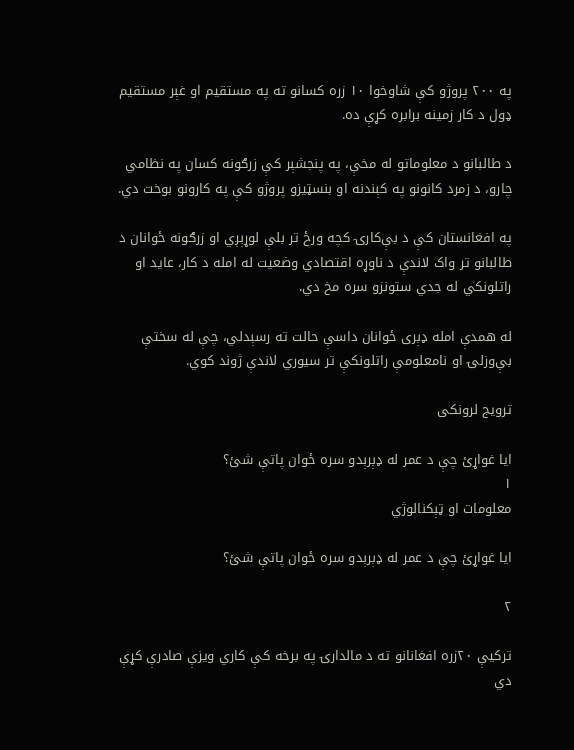په ۲۰۰ پروژو کې شاوخوا ۱۰ زره کسانو ته په مستقیم او غېر مستقیم ډول د کار زمینه برابره کړې ده.

د طالبانو د معلوماتو له مخې، په پنجشېر کې زرګونه کسان په نظامي چارو، د زمرد کانونو په کېندنه او بنسټیزو پروژو کې په کارونو بوخت دي.

په افغانستان کې د بې‌کارۍ کچه ورځ تر بلې لوړېږي او زرګونه ځوانان د طالبانو تر واک لاندې د ناوړه اقتصادي وضعیت له امله د کار، عاید او راتلونکي له جدي ستونزو سره مخ دي.

له همدې امله ډېری ځوانان داسې حالت ته رسېدلي، چې له سختې بې‌وزلۍ او نامعلومې راتلونکې تر سیوري لاندې ژوند کوي.

ترویج لرونکی

ایا غواړئ چې د عمر له ډېرېدو سره ځوان پاتې شئ؟
۱
معلومات او ټېکنالوژي

ایا غواړئ چې د عمر له ډېرېدو سره ځوان پاتې شئ؟

۲

ترکیې ۲۰زره افغانانو ته د مالدارۍ په برخه کې کاري ویزې صادرې کړې دي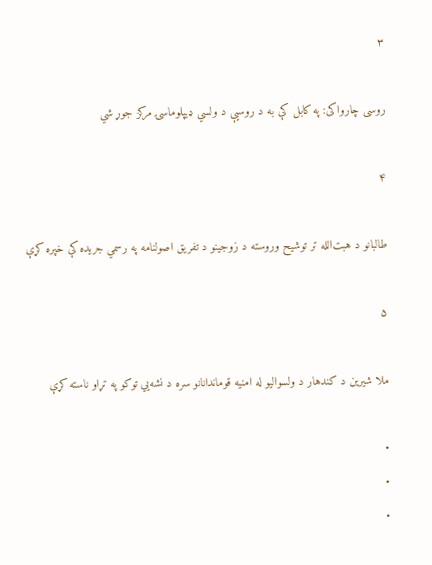۳

روسی چارواکی: په کابل کې به د روسیې د ولسي ډیپلوماسۍ مرکز جوړ شي

۴

طالبانو د هبت‌الله تر توشیح وروسته د زوجینو د تفریق اصولنامه په رسمي جریده کې خپره کړې

۵

ملا شیرین د کندهار د ولسوالیو له امنیه قوماندانانو سره د نشه‌يي توکو په تړاو ناسته کړې

•
•
•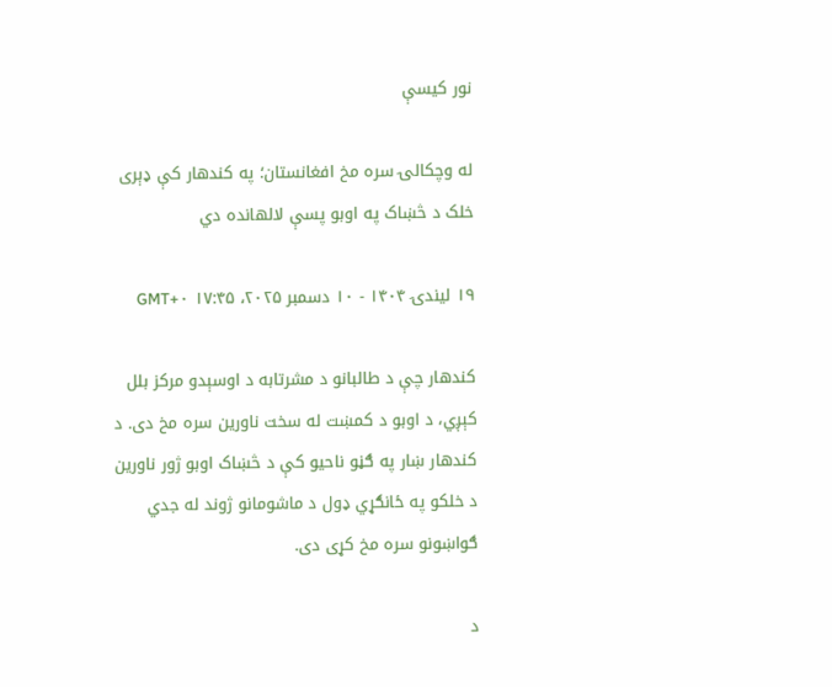نور کیسې

له وچکالۍ سره مخ افغانستان؛ په کندهار کې ډېری خلک د څښاک په اوبو پسې لالهانده دي

۱۹ لیندۍ ۱۴۰۴ - ۱۰ دسمبر ۲۰۲۵، ۱۷:۴۵ GMT+۰

کندهار چې د طالبانو د مشرتابه د اوسېدو مرکز بلل کېږي، د اوبو د کمښت له سخت ناورین سره مخ دی. د کندهار ښار په ګڼو ناحیو کې د څښاک اوبو ژور ناورین د خلکو په ځانګړي ډول د ماشومانو ژوند له جدي ګواښونو سره مخ کړی دی.

د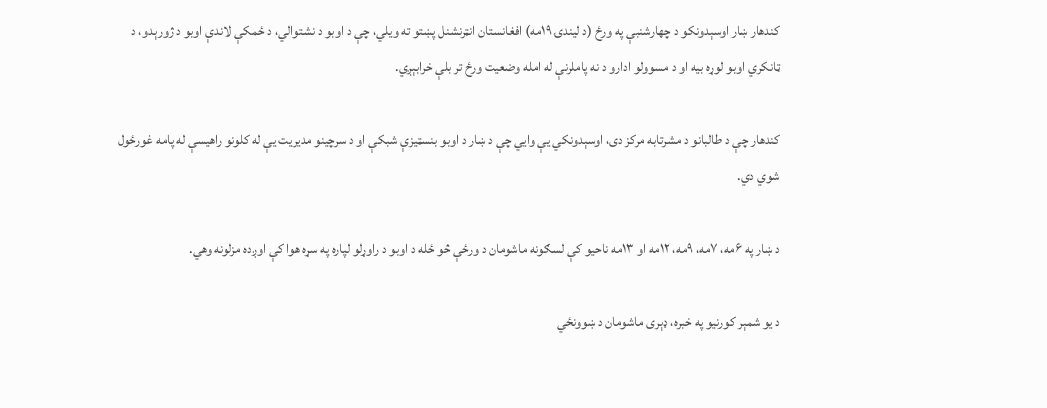کندهار ښار اوسېدونکو د چهارشنبې په ورځ (د لیندۍ ۱۹مه) افغانستان انټرنشنل پښتو ته ویلي، چې د اوبو د نشتوالي، د ځمکې لاندې اوبو د ژورېدو، د ټانکري اوبو لوړه بیه او د مسوولو ادارو د نه پاملرنې له امله وضعیت ورځ تر بلې خرابېږي.

کندهار چې د طالبانو د مشرتابه مرکز دی، اوسېدونکي یې وايي چې د ښار د اوبو بنسټیزې شبکې او د سرچینو مدیریت یې له کلونو راهیسې له پامه غورځول شوي دي.

د ښار په ۶مه، ۷مه، ۹مه، ۱۲مه او ۱۳مه ناحیو کې لسګونه ماشومان د ورځې څو ځله د اوبو د راوړلو لپاره په سړه هوا کې اوږده مزلونه وهي.

د یو شمېر کورنیو په خبره، ډېری ماشومان د ښوونځي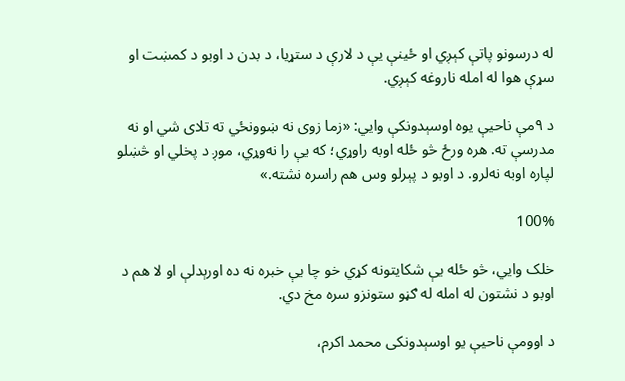له درسونو پاتې کېږي او ځینې یې د لارې د ستړیا، د بدن د اوبو د کمښت او سړې هوا له امله ناروغه کېږي.

د ۹مې ناحیې یوه اوسېدونکې وايي: «زما زوی نه ښوونځي ته تلای شي او نه مدرسې ته. هره ورځ څو ځله اوبه راوړي؛ که یې را نه‌وړي، موږ د پخلي او څښلو لپاره اوبه نه‌لرو. د اوبو د پېرلو وس هم راسره نشته.»

100%

خلک وایي، څو ځله یې شکایتونه کړي خو چا یې خبره نه ده اورېدلې او لا هم د اوبو د نشتون له امله له ګڼو ستونزو سره مخ دي.

د اوومې ناحیې یو اوسېدونکی محمد اکرم،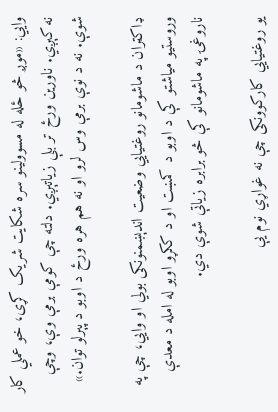وايي: «موږ څو ځله له مسوولینو سره شکایت شریک کړی، خو عملي کار نه کېږي. ناورین ورځ تر بلې زیاتېږي. دلته چې کومې برمې وې، وچې شوې. نه د نوې برمې وس لرو او نه هم هره ورځ د اوبو د پېرلو توان.»

ډاکټران د ماشومانو روغتیايي وضعیت اندېښمنونکی بولي او وايي، چې په وروستیو میاشتو کې د اوبو د کمښت او د ککړو اوبو له امله د معدې ناروغۍ په ماشومانو کې څو برابره زیاتې شوې دي.

یو روغتیايي کارکوونکی چې نه غواړي نوم یې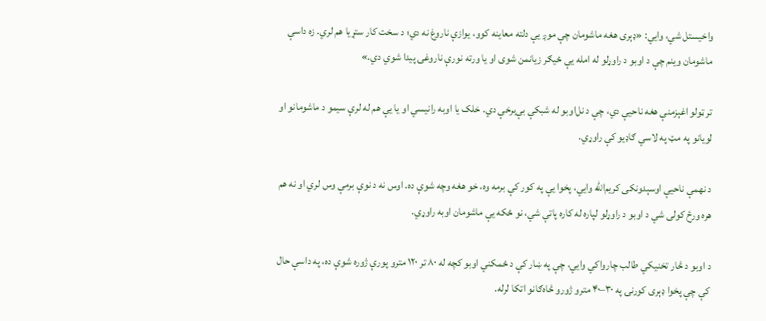واخیستل شي، وایي: «ډېری هغه ماشومان چې موږ یې دلته معاینه کوو، یوازې ناروغ نه دي؛ د سخت کار ستړیا هم لري. زه داسې ماشومان وینم چې د اوبو د راوړلو له امله یې ځیګر زیانمن شوی او یا ورته نورې ناروغۍ پیدا شوي دي.»

تر ټولو اغېزمنې هغه ناحیې دي، چې د نل‌اوبو له شبکې بې‌برخې دي. خلک يا اوبه رانیسي او یا یې هم له لرې سیمو د ماشومانو او لویانو په مټ په لاسي ګاډیو کې راوړي.

د نهمې ناحیې اوسېدونکی کریم‌الله وايي، پخوا یې په کور کې برمه وه، خو هغه وچه شوې ده. اوس نه د نوې برمې وس لري او نه هم هره ورځ کولی شي د اوبو د راوړلو لپاره له کاره پاتې شي، نو ځکه یې ماشومان اوبه راوړي.

د اوبو د څار تخنیکي طالب چارواکي وايي، چې په ښار کې د ځمکني اوبو کچه له ۸۰ تر ۱۲۰ مترو پورې ژوره شوې ده، په داسې حال کې چې پخوا ډېری کورنۍ په ۳۰–۴۰ مترو ژورو څاه‌ګانو اتکا لرله.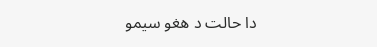دا حالت د هغو سیمو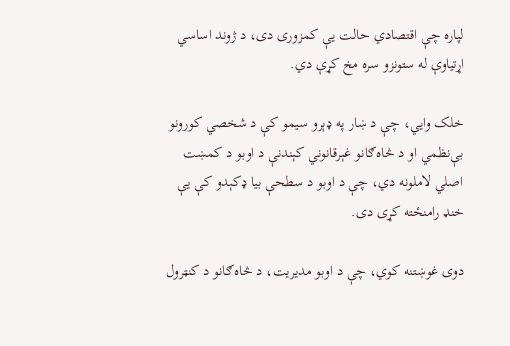لپاره چې اقتصادي حالت یې کمزوری دی، د ژوند اساسي اړتیاوې له ستونزو سره مخ کړې دي.

خلک وايي، چې د ښار په ډېرو سیمو کې د شخصي کورونو بې‌نظمي او د څاه‌ګانو غېرقانوني کېندنې د اوبو د کمښت اصلي لاملونه دي، چې د اوبو د سطحې بیا ډکېدو کې یې خنډ رامنځته کړی دی.

دوی غوښتنه کوي، چې د اوبو مدیریت، د څاه‌ګانو د کنټرول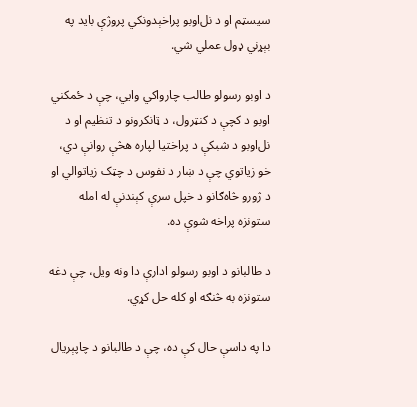سیسټم او د نل‌اوبو پراخېدونکي پروژې باید په بېړني ډول عملي شي.

د اوبو رسولو طالب چارواکي وايي، چې د ځمکني اوبو د کچې د کنټرول، د ټانکرونو د تنظیم او د نل‌اوبو د شبکې د پراختیا لپاره هڅې روانې دي، خو زیاتوي چې د ښار د نفوس د چټک زیاتوالي او د ژورو څاه‌ګانو د خپل‌ سرې کېندنې له امله ستونزه پراخه شوې ده.

د طالبانو د اوبو رسولو ادارې دا ونه ویل، چې دغه ستونزه به څنګه او کله حل کړي.

دا په داسې حال کې ده، چې د طالبانو د چاپېریال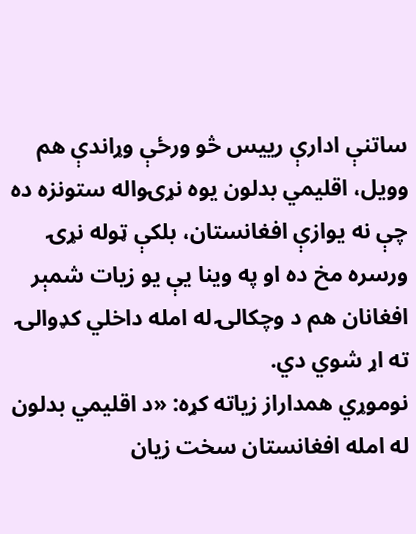ساتنې ادارې رييس څو ورځې وړاندې هم وویل، اقلیمي بدلون یوه نړۍواله ستونزه ده چې نه یوازې افغانستان، بلکې ټوله نړۍ ورسره مخ ده او په وینا یې یو زیات شمېر افغانان هم د وچکالۍ له امله داخلي کډوالۍ ته اړ شوي دي.
نوموړي همداراز زیاته کړه: «د اقلیمي بدلون له امله افغانستان سخت زیان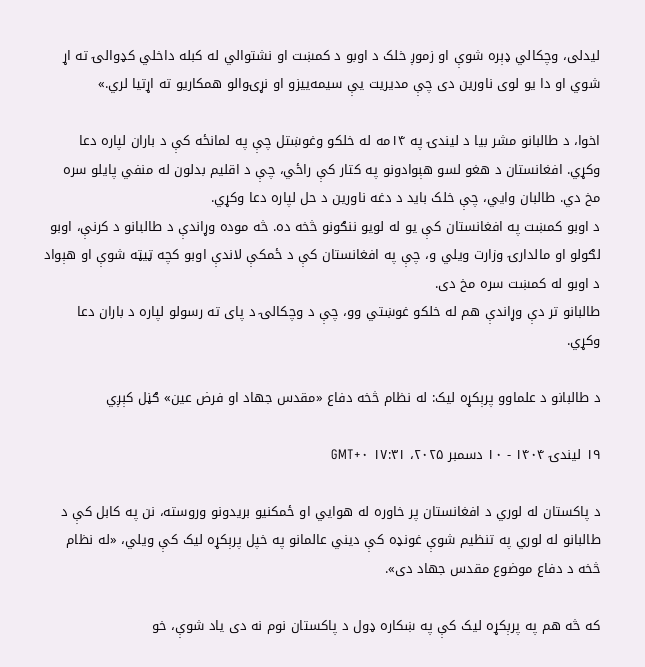لیدلی، وچکالي ډېره شوې او زموږ خلک د اوبو د کمښت او نشتوالي له کبله داخلي کډوالۍ ته اړ شوي او دا یو لوی ناورین دی چې مدیریت یې سیمه‌ییزو او نړۍوالو همکاریو ته اړتیا لري.»

اخوا، د طالبانو مشر بیا د لیندۍ په ۱۴مه له خلکو وغوښتل چې په لمانځه کې د باران لپاره دعا وکړي. افغانستان د هغو لسو هېوادونو په کتار کې راځي، چې د اقلیم بدلون له منفي پایلو سره مخ دي. طالبان وايي، چې خلک باید د دغه ناورین د حل لپاره دعا وکړي.
د اوبو کمښت په افغانستان کې یو له لویو ننګونو څخه ده. څه موده وړاندې د طالبانو د کرنې، اوبو لګولو او مالدارۍ وزارت ویلي و، چې په افغانستان کې د ځمکې لاندې اوبو کچه ټیټه شوې او هېواد د اوبو له کمښت سره مخ دی.
طالبانو تر دې وړاندې هم له خلکو غوښتي وو، چې د وچکالۍ د پای ته رسولو لپاره د باران دعا وکړي.

د طالبانو د علماوو پرېکړه لیک: له نظام څخه دفاع «مقدس جهاد او فرض عین» ګڼل کېږي

۱۹ لیندۍ ۱۴۰۴ - ۱۰ دسمبر ۲۰۲۵، ۱۷:۳۱ GMT+۰

د پاکستان له لوري د افغانستان پر خاوره له هوایي او ځمکنیو بریدونو وروسته، نن په کابل کې د طالبانو له لوري په تنظیم شوې غونډه کې دیني عالمانو په خپل پرېکړه لیک کې ویلي، «له نظام څخه د دفاع موضوع مقدس جهاد دی».

که څه هم په پرېکړه لیک کې په ښکاره ډول د پاکستان نوم نه دی یاد شوې، خو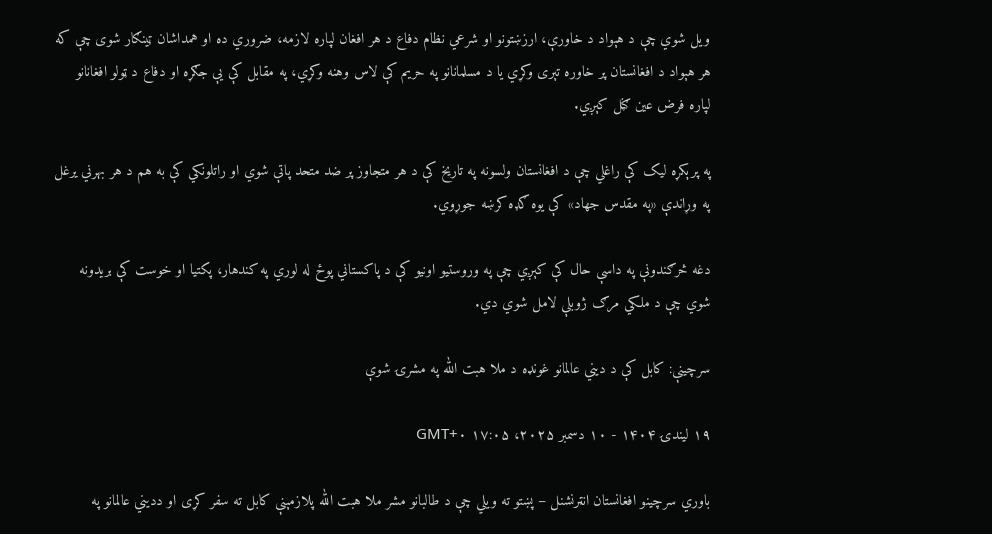ویل شوي چې د هېواد د خاورې، ارزښتونو او شرعي نظام دفاع د هر افغان لپاره لازمه، ضروري ده او همداشان ټینګار شوی چې که هر هېواد د افغانستان پر خاوره تېری وکړي یا د مسلمانانو په حریم کې لاس وهنه وکړي، په مقابل کې یې جګړه او دفاع د ټولو افغانانو لپاره فرض عین ګڼل کېږي.

په پرېکړه لیک کې راغلي چې د افغانستان ولسونه په تاریخ کې د هر متجاوز پر ضد متحد پاتې شوي او راتلونکي کې به هم د هر بهرني یرغل په وړاندې «په مقدس جهاد» کې یوه ګډه کرښه جوړوي.

دغه څرګندونې په داسې حال کې کېږي چې په وروستیو اونیو کې د پاکستاني پوځ له لوري په کندهار، پکتیا او خوست کې بریدونه شوي چې د ملکي مرګ ژوبلې لامل شوي دي.

سرچینې: کابل کې د دیني عالمانو غونډه د ملا هبت الله په مشرۍ شوې

۱۹ لیندۍ ۱۴۰۴ - ۱۰ دسمبر ۲۰۲۵، ۱۷:۰۵ GMT+۰

باوري سرچینو افغانستان انټرنشنل – پښتو ته ویلي چې د طالبانو مشر ملا هبت الله پلازمېنې کابل ته سفر کړی او ددیني عالمانو په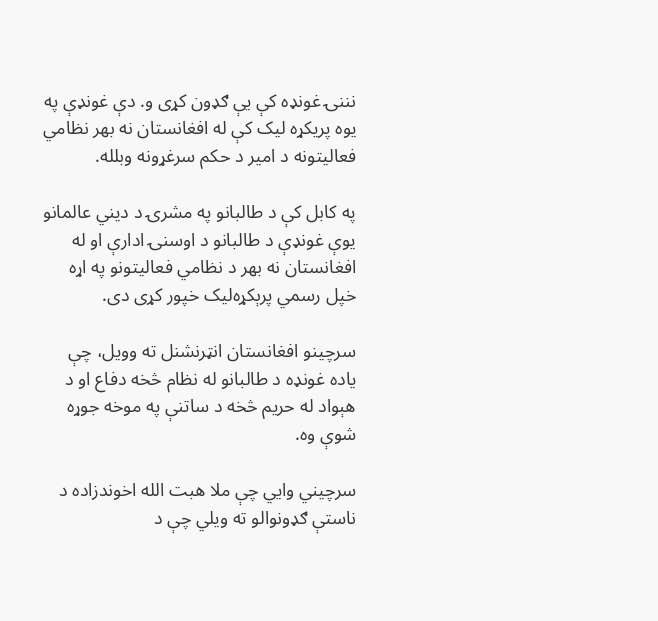نننۍ غونډه کې یې ګډون کړی و. دې غونډې په یوه پریکړه لیک کې له افغانستان نه بهر نظامي فعالیتونه د امیر د حکم سرغړونه وبلله.

په کابل کې د طالبانو په مشرۍ د دیني عالمانو یوې غونډې د طالبانو د اوسنۍ ادارې او له افغانستان نه بهر د نظامي فعالیتونو په اړه خپل رسمي پرېکړه‌لیک خپور کړی دی.

سرچینو افغانستان انټرنشنل ته وویل، چې یاده غونډه د طالبانو له نظام څخه دفاع او د هېواد له حریم څخه د ساتنې په موخه جوړه شوې وه.

سرچیني وایي چې ملا هبت الله اخوندزاده د ناستې ګډونوالو ته ویلي چې د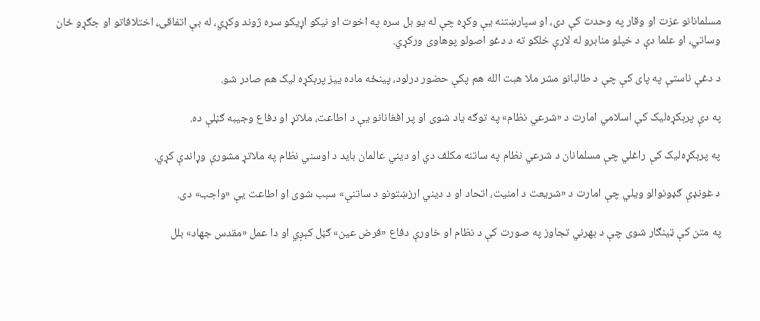مسلمانانو عزت او وقار په وحدت کې دی، او سپارښتنه یې وکړه چې له یو بل سره په اخوت او نیکو اړیکو سره ژوند وکړي، له بې اتفاقۍ، اختلافاتو او جګړو ځان وساتي، او علما دې د خپلو منابرو له لارې خلکو ته د دغو اصولو پوهاوی ورکړي.

د دغې ناستې په پای کې چې د طالبانو مشر ملا هبت الله هم پکې حضور درلود، پینځه ماده ییز پرېکړه لیک هم صادر شو.

په دې پرېکړه‌لیک کې اسلامي امارت د «شرعي نظام» په توګه یاد شوی او پر افغانانو یې د اطاعت، ملاتړ او دفاع وجیبه ګڼلې ده.

په پرېکړه‌لیک کې راغلي چې مسلمانان د شرعي نظام په ساتنه مکلف دي او دیني عالمان باید د اوسني نظام په ملاتړ مشورې وړاندې کړي.

د غونډې ګډونوالو ویلي چې امارت د «شریعت د امنیت، اتحاد او د ديني ارزښتونو د ساتنې» سبب شوی او اطاعت یې «واجب» دی.

په متن کې ټینګار شوی چې د بهرني تجاوز په صورت کې د نظام او خاورې دفاع «فرض عین» ګڼل کېږي او دا عمل «مقدس جهاد» بلل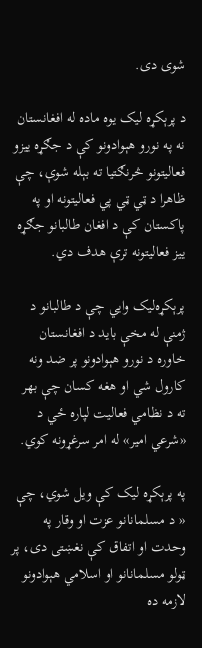شوی دی.

د پرېکړه لیک یوه ماده له افغانستان نه په نورو هېوادونو کې د جګړه ییزو فعالیتونو څرنګتیا ته بېله شوې، چې ظاهرا د ټي ټي پي فعالیتونه او په پاکستان کې د افغان طالبانو جګړه ییز فعالیتونه ترې هدف دي.

پرېکړه‌لیک وايي چې د طالبانو د ژمنې له مخې باید د افغانستان خاوره د نورو هېوادونو پر ضد ونه کارول شي او هغه کسان چې بهر ته د نظامي فعالیت لپاره ځي د «شرعي امیر» له امر سرغړونه کوي.

په پرېکړه لیک کې ویل شوي، چې « د مسلمانانو عزت او وقار په وحدت او اتفاق کې نغښتی دی، پر ټولو مسلمانانو او اسلامي هېوادونو لازمه ده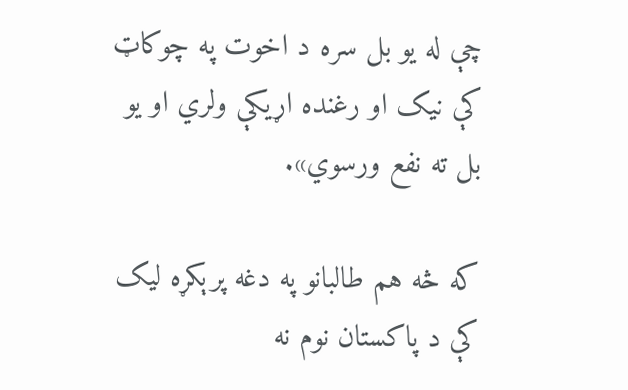چې له یو بل سره د اخوت په چوکاټ کې نيک او رغنده اړيکې ولري او يو بل ته نفع ورسوي».

که څه هم طالبانو په دغه پرېکړه لیک کې د پاکستان نوم نه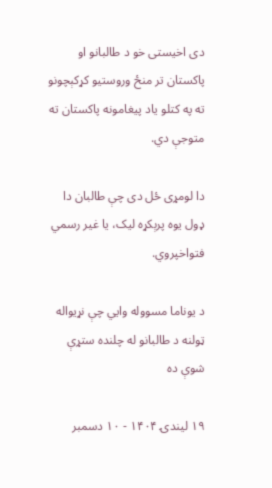دی اخیستی خو د طالبانو او پاکستان تر منځ وروستیو کړکېچونو ته په کتلو یاد پیغامونه پاکستان ته متوجې دي.

دا لومړی ځل دی چې طالبان دا ډول یوه پرېکړه لیک، یا غیر رسمي فتواخپروي.

د یوناما مسووله وايي چې نړیواله ټولنه د طالبانو له چلنده ستړې شوې ده

۱۹ لیندۍ ۱۴۰۴ - ۱۰ دسمبر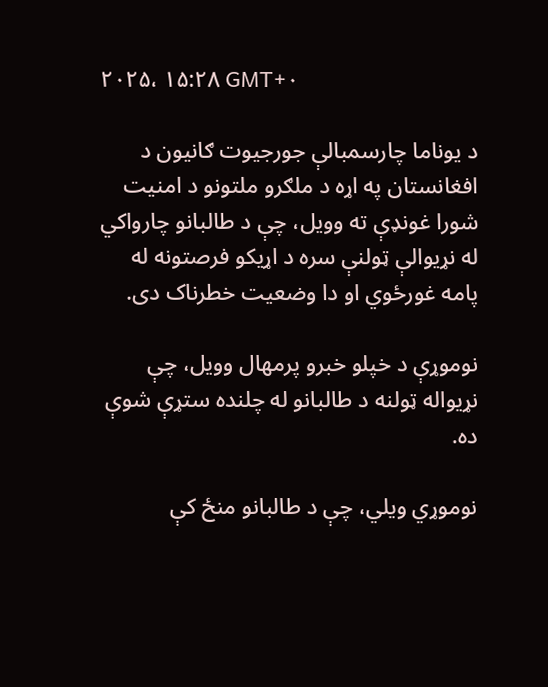۲۰۲۵، ۱۵:۲۸ GMT+۰

د یوناما چارسمبالې جورجیوت ګانیون د افغانستان په اړه د ملګرو ملتونو د امنیت شورا غونډې ته وویل، چې د طالبانو چارواکي له نړیوالې ټولنې سره د اړیکو فرصتونه له پامه غورځوي او دا وضعیت خطرناک دی.

نوموړې د خپلو خبرو پرمهال وویل، چې نړیواله ټولنه د طالبانو له چلنده ستړې شوې ده.

نوموړي ویلي، چې د طالبانو منځ کې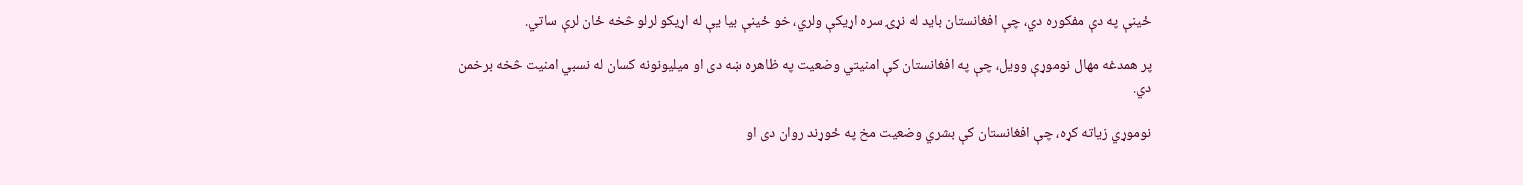ځینې په دې مفکوره دي، چې افغانستان باید له نړۍ سره اړیکې ولري، خو ځینې بیا یې له اړیکو لرلو څخه ځان لرې ساتي.

پر همدغه مهال نوموړې وویل، چې په افغانستان کې امنیتي وضعیت په ظاهره ښه دی او میلیونونه کسان له نسبي امنیت څخه برخمن دي.

نوموړي زیاته کړه، چې افغانستان کې بشري وضعیت مخ په ځوړند روان دی او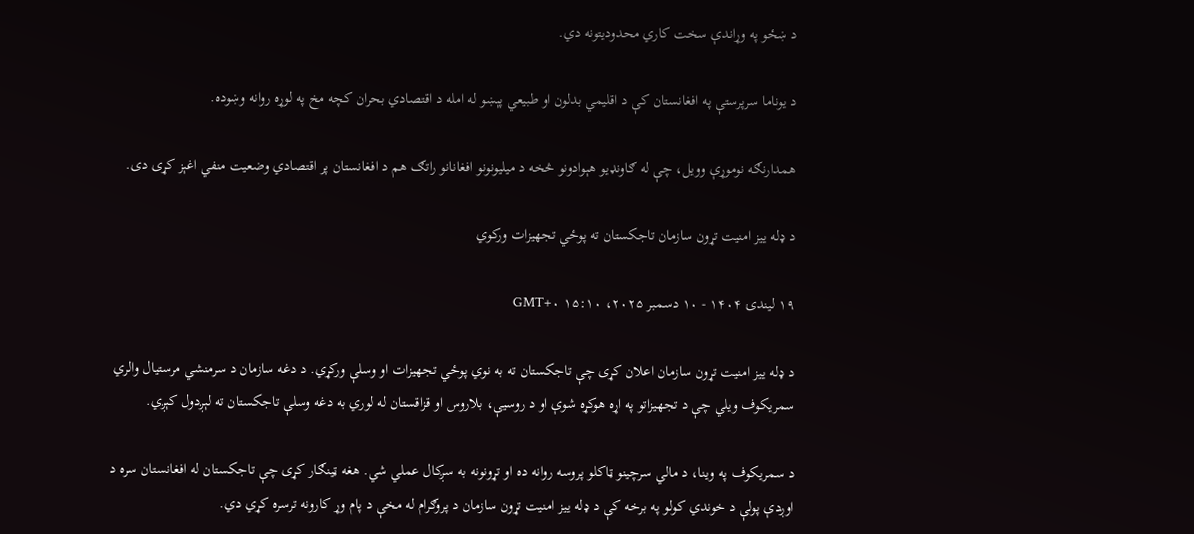د ښځو په وړاندې سخت کاري محدودیتونه دي.

د یوناما سرپرستې په افغانستان کې د اقلیمي بدلون او طبیعي پېښو له امله د اقتصادي بحران کچه مخ په لوړه روانه وښوده.

همدارنګه نوموړې وویل، چې له ګاونډیو هېوادونو څخه د میلیونونو افغانانو راتګ هم د افغانستان پر اقتصادي وضعیت منفي اغېز کړی دی.

د ډله ییز امنیت تړون سازمان تاجکستان ته پوځي تجهیزات ورکوي

۱۹ لیندۍ ۱۴۰۴ - ۱۰ دسمبر ۲۰۲۵، ۱۵:۱۰ GMT+۰

د ډله ییز امنیت تړون سازمان اعلان کړی چې تاجکستان ته به نوي پوځي تجهیزات او وسلې ورکړي. د دغه سازمان د سرمنشي مرستیال والري سمریکوف ویلي چې د تجهیزاتو په اړه هوکړه شوې او د روسیې، بلاروس او قزاقستان له لوري به دغه وسلې تاجکستان ته لېږدول کېږي.

د سمریکوف په وینا، د مالي سرچینو ټاکلو پروسه روانه ده او تړونونه به سږکال عملي شي. هغه ټینګار کړی چې تاجکستان له افغانستان سره د اوږدې پولې د خوندي کولو په برخه کې د ډله ییز امنیت تړون سازمان د پروګرام له مخې د پام وړ کارونه ترسره کړي دي.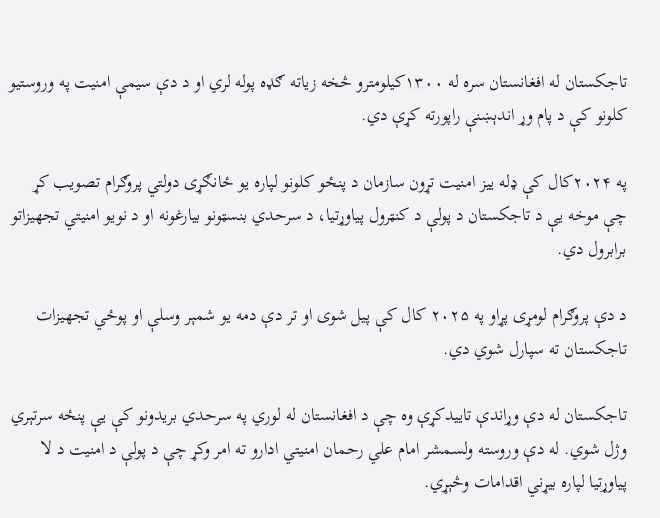تاجکستان له افغانستان سره له ۱۳۰۰کیلومترو څخه زیاته ګډه پوله لري او د دې سیمې امنیت په وروستیو کلونو کې د پام وړ اندېښنې راپورته کړې دي.

په ۲۰۲۴کال کې ډله ییز امنیت تړون سازمان د پنځو کلونو لپاره یو ځانګړی دولتي پروګرام تصویب کړ چې موخه یې د تاجکستان د پولې د کنټرول پیاوړتیا، د سرحدي بنسټونو بیارغونه او د نویو امنیتي تجهیزاتو برابرول دي.

د دې پروګرام لومړی پړاو په ۲۰۲۵ کال کې پیل شوی او تر دې دمه یو شمېر وسلې او پوځي تجهیزات تاجکستان ته سپارل شوي دي.

تاجکستان له دې وړاندې تاییدکړې وه چې د افغانستان له لوري په سرحدي بریدونو کې یې پنځه سرتېري وژل شوي. له دې وروسته ولسمشر امام علي رحمان امنیتي ادارو ته امر وکړ چې د پولې د امنیت د لا پیاوړتیا لپاره بیړني اقدامات وڅېړي.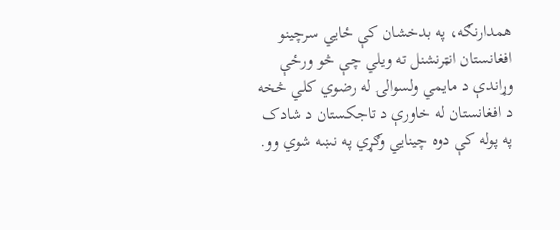همدارنګه، په بدخشان کې ځایي سرچینو افغانستان انټرنشنل ته ویلي چې څو ورځې وړاندې د مایمي ولسوالۍ له رضوي کلي څخه د افغانستان له خاورې د تاجکستان د شادک په پوله کې دوه چینايي وګړي په نښه شوي وو.